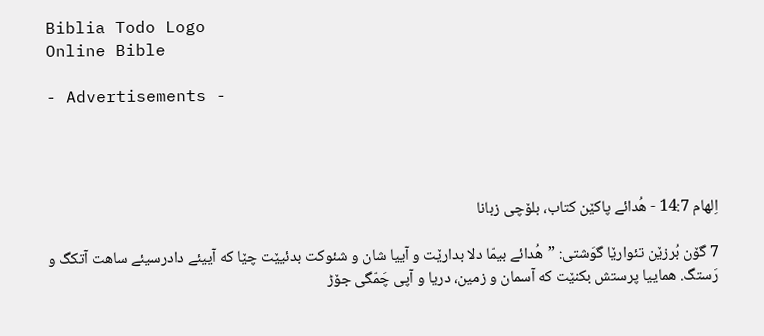Biblia Todo Logo
Online Bible

- Advertisements -




اِلهام 14:7 - هُدائے پاکێن کتاب، بلۆچی زبانا

7 گۆن بُرزێن تئوارێا گوَشتی: ”هُدائے بیمّا دلا بدارێت و آییا شان و شئوکت بدئیێت چێا که آییئے دادرسیئے ساهت آتکگ و رَستگ. هماییا پرستش بکنێت که آسمان و زمین، دریا و آپی چَمّگی جۆڑ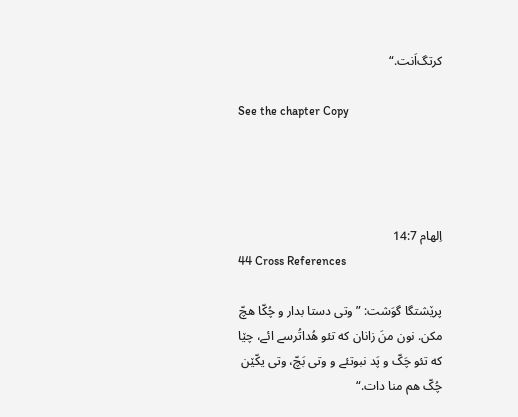کرتگ‌اَنت.“

See the chapter Copy




اِلهام 14:7
44 Cross References

پرێشتگا گوَشت: ”وتی دستا بدار و چُکّا هچّ مکن. نون منَ زانان که تئو هُداتُرسے ائے، چێا که تئو چَکّ و پَد نبوتئے و وتی بَچّ، وتی یکّێن چُکّ هم منا دات.“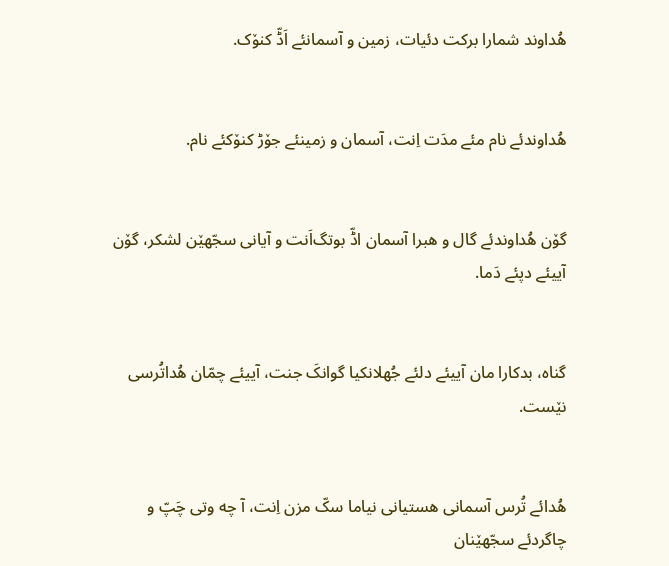هُداوند شمارا برکت دئیات، زمین و آسمانئے اَڈّ کنۆک.


هُداوندئے نام مئے مدَت اِنت، آسمان و زمینئے جۆڑ کنۆکئے نام.


گۆن هُداوندئے گال و هبرا آسمان اڈّ بوتگ‌اَنت و آیانی سجّهێن لشکر، گۆن آییئے دپئے دَما.


گناه، بدکارا مان آییئے دلئے جُهلانکیا گوانکَ جنت، آییئے چمّان هُداتُرسی نێست.


هُدائے تُرس آسمانی هستیانی نیاما سکّ مزن اِنت، آ چه وتی چَپّ و چاگردئے سجّهێنان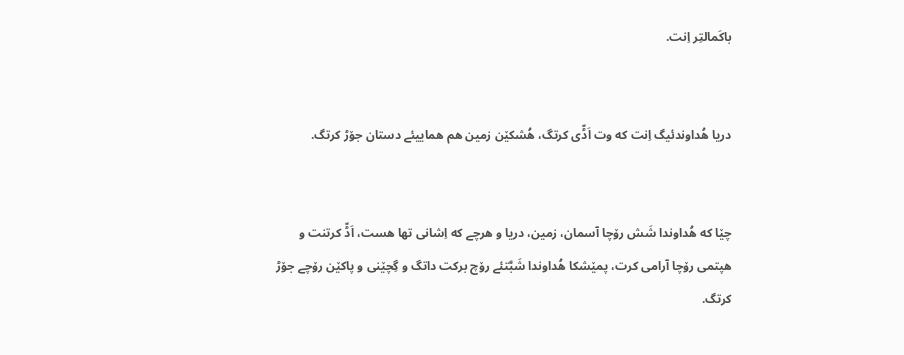باکَمالتِر اِنت.


دریا هُداوندئیگ اِنت که وت اَڈّی کرتگ، هُشکێن زمین هم هماییئے دستان جۆڑ کرتگ.


چێا که هُداوندا شَش رۆچا آسمان، زمین، دریا و هرچے که اِشانی تها هست، اَڈّ کرتنت و هپتمی رۆچا آرامی کرت، پمێشکا هُداوندا شَبَّتئے رۆچ برکت داتگ و گِچێنی و پاکێن رۆچے جۆڑ کرتگ.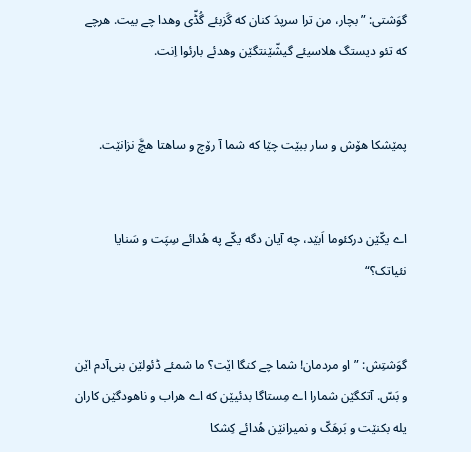گوَشتی: ”بچار، من ترا سرپدَ کنان که گَزبئے گُڈّی وهدا چے بیت. هرچے که تئو دیستگ هلاسیئے گیشّێنتگێن وهدئے بارئوا اِنت.


پمێشکا هۆش و سار ببێت چێا که شما آ رۆچ و ساهتا هچَّ نزانێت.


اے یکّێن درکئوما اَبێد، چه آیان دگه یکّے په هُدائے سِپَت و سَنایا نئیاتک؟“


گوَشتِش: ”او مردمان! شما چے کنگا اێت؟ ما شمئے ڈئولێن بنی‌آدم اێن و بَسّ. آتکگێن شمارا اے مِستاگا بدئیێن که اے هراب و ناهودگێن کاران یله بکنێت و بَرهَکّ و نمیرانێن هُدائے کِشکا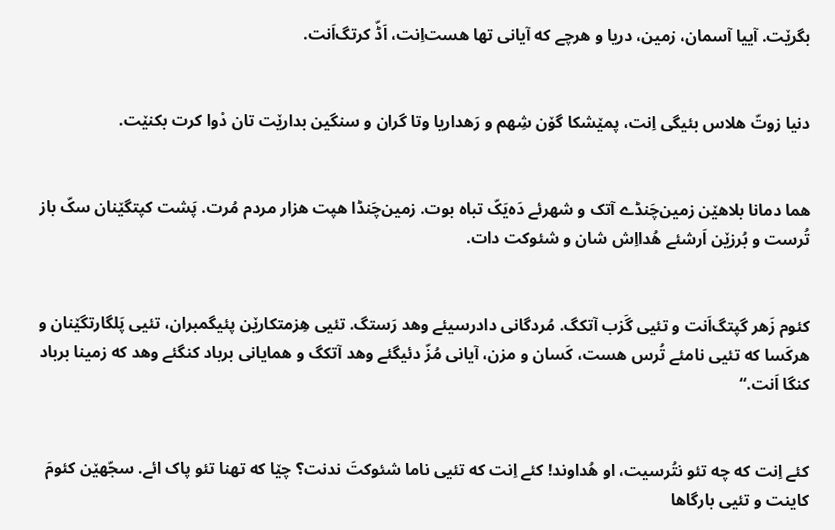بگرێت. آییا آسمان، زمین، دریا و هرچے که آیانی تها هست‌اِنت، اَڈّ کرتگ‌اَنت.


دنیا زوتّ هلاس بئیگی اِنت، پمێشکا گۆن شِهم و رَهداریا وتا گران و سنگین بدارێت تان دْوا کرت بکنێت.


هما دمانا بلاهێن زمین‌چَنڈے آتک و شهرئے دَه‌یَکّ تباه بوت. زمین‌چَنڈا هپت هزار مردم مُرت. پَشت کپتگێنان سکّ باز تُرست و بُرزێن اَرشئے هُدااِش شان و شئوکت دات.


کئوم زَهر گپتگ‌اَنت و تئیی گَزب آتکگ. مُردگانی دادرسیئے وهد رَستگ. تئیی هِزمتکارێن پئیگمبران، تئیی پَلگارتگێنان و هرکَسا که تئیی نامئے تُرس هست، کَسان و مزن، آیانی مُزّ دئیگئے وهد آتکگ و همایانی برباد کنگئے وهد که زمینا برباد کنگا اَنت.“


کئے اِنت که چه تئو نتُرسیت، او هُداوند! کئے اِنت که تئیی ناما شئوکتَ ندنت؟ چێا که تهنا تئو پاک ائے. سجّهێن کئومَ کاینت و تئیی بارگاها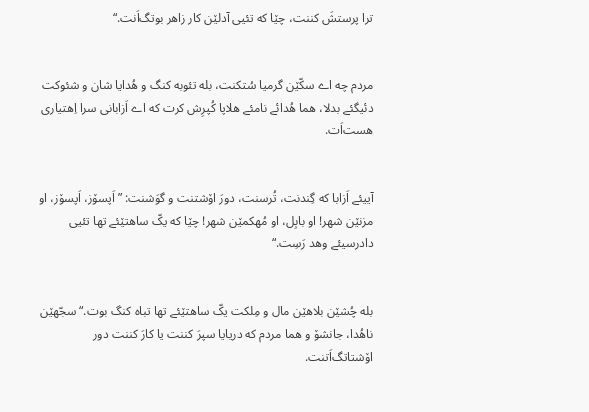ترا پرستشَ کننت، چێا که تئیی آدلێن کار زاهر بوتگ‌اَنت.“


مردم چه اے سکّێن گرمیا سُتکنت، بله تئوبه کنگ و هُدایا شان و شئوکت دئیگئے بدلا، هما هُدائے نامئے هلاپا کُپرِش کرت که اے اَزابانی سرا اِهتیاری هست‌اَت.


آییئے اَزابا که گِندنت، تُرسنت، دورَ اۆشتنت و گوَشنت: ”اَپسۆز، اَپسۆز، او مزنێن شهر! او بابِل، او مُهکمێن شهر! چێا که یکّ ساهتێئے تها تئیی دادرسیئے وهد رَسِت.“


بله چُشێن بلاهێن مال و مِلکت یکّ ساهتێئے تها تباه کنگ بوت.“ سجّهێن ناهُدا، جانشۆ و هما مردم که دریایا سپرَ کننت یا کارَ کننت دور اۆشتاتگ‌اَتنت.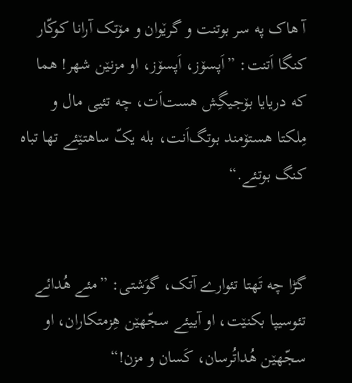آ هاک په سر بوتنت و گرێوان و مۆتک آرانا کوکّار کنگا اَتنت: ”اَپسۆز، اَپسۆز، او مزنێن شهر! هما که دریایا بۆجیگِش هست‌اَت، چه تئیی مال و مِلکتا هستۆمند بوتگ‌اَنت، بله یکّ ساهتێئے تها تباه کنگ بوتئے.“


گڑا چه تَهتا تئوارے آتک، گوَشتی: ”مئے هُدائے تئوسیپا بکنێت، او آییئے سجّهێن هِزمتکاران، او سجّهێن هُداتُرسان، کَسان و مزن!“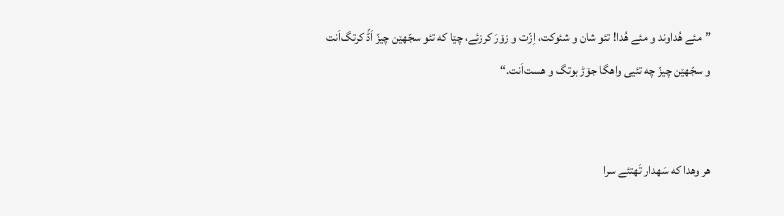”مئے هُداوند و مئے هُدا! تئو شان و شئوکت، اِزّت و زۆرَ کرزئے، چێا که تئو سجّهێن چیزّ اَڈّ کرتگ‌اَنت و سجّهێن چیزّ چه تئیی واهگا جۆڑ بوتگ و هست‌اَنت.“


هر وهدا که سَهدار تَهتئے سرا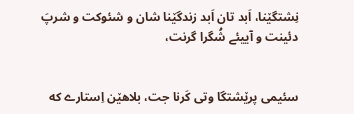نِشتگێنا، اَبد تان اَبد زندگێنا شان و شئوکت و شرپَ دئینت و آییئے شُگرا گرنت،


سئیمی پرێشتگا وتی کَرنا جت، بلاهێن اِستارے که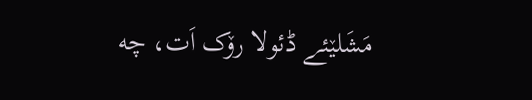مَشَلێئے ڈئولا رۆک اَت، چه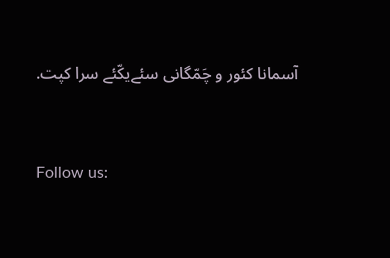آسمانا کئور و چَمّگانی سئےیکّئے سرا کپت.


Follow us: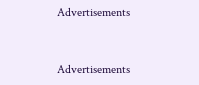Advertisements


Advertisements